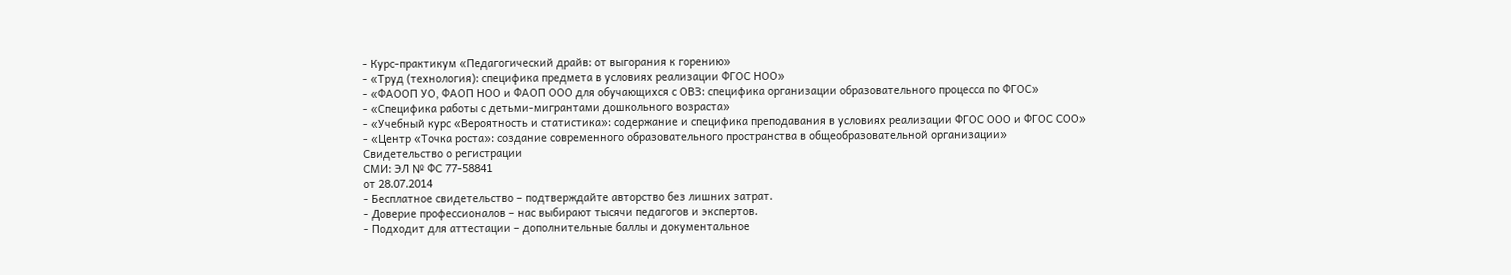- Курс-практикум «Педагогический драйв: от выгорания к горению»
- «Труд (технология): специфика предмета в условиях реализации ФГОС НОО»
- «ФАООП УО, ФАОП НОО и ФАОП ООО для обучающихся с ОВЗ: специфика организации образовательного процесса по ФГОС»
- «Специфика работы с детьми-мигрантами дошкольного возраста»
- «Учебный курс «Вероятность и статистика»: содержание и специфика преподавания в условиях реализации ФГОС ООО и ФГОС СОО»
- «Центр «Точка роста»: создание современного образовательного пространства в общеобразовательной организации»
Свидетельство о регистрации
СМИ: ЭЛ № ФС 77-58841
от 28.07.2014
- Бесплатное свидетельство – подтверждайте авторство без лишних затрат.
- Доверие профессионалов – нас выбирают тысячи педагогов и экспертов.
- Подходит для аттестации – дополнительные баллы и документальное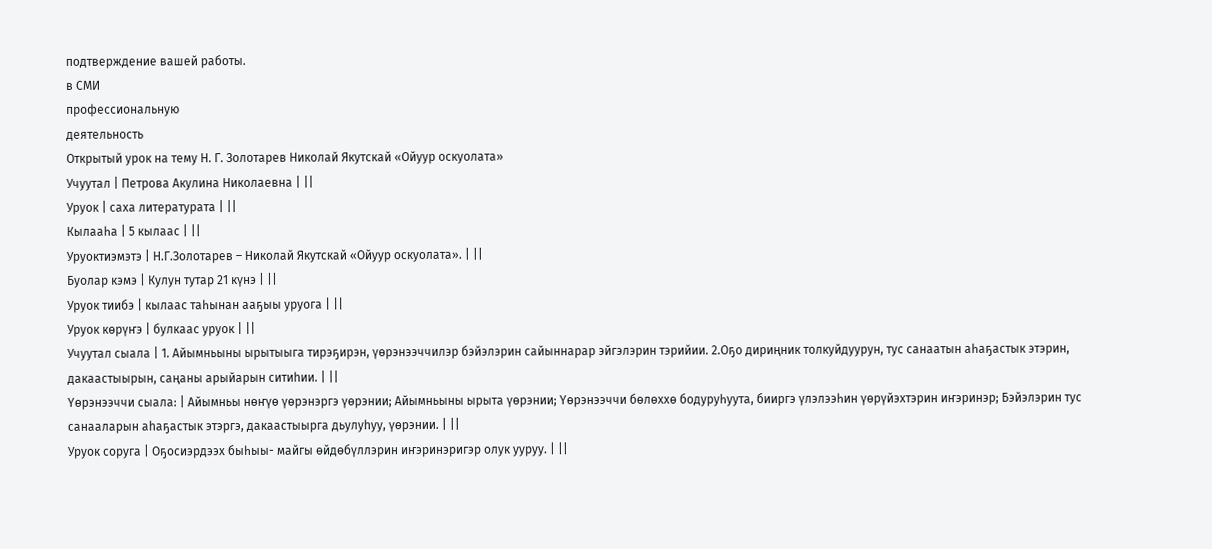подтверждение вашей работы.
в СМИ
профессиональную
деятельность
Открытый урок на тему Н. Г. Золотарев Николай Якутскай «Ойуур оскуолата»
Учуутал | Петрова Акулина Николаевна | ||
Уруок | саха литературата | ||
Кылааһа | 5 кылаас | ||
Уруоктиэмэтэ | Н.Г.Золотарев – Николай Якутскай «Ойуур оскуолата». | ||
Буолар кэмэ | Кулун тутар 21 күнэ | ||
Уруок тиибэ | кылаас таһынан ааҕыы уруога | ||
Уруок көрүҥэ | булкаас уруок | ||
Учуутал сыала | 1. Айымньыны ырытыыга тирэҕирэн, үөрэнээччилэр бэйэлэрин сайыннарар эйгэлэрин тэрийии. 2.Оҕо дириңник толкуйдуурун, тус санаатын аһаҕастык этэрин, дакаастыырын, саңаны арыйарын ситиhии. | ||
Yөрэнээччи сыала: | Айымньы нөҥүө үөрэнэргэ үөрэнии; Айымньыны ырыта үөрэнии; Үөрэнээччи бөлөххө бодуруһуута, бииргэ үлэлээһин үөрүйэхтэрин иҥэринэр; Бэйэлэрин тус санааларын аhаҕастык этэргэ, дакаастыырга дьулуhуу, үөрэнии. | ||
Уруок соруга | Оҕосиэрдээх быһыы- майгы өйдөбүллэрин иҥэринэригэр олук ууруу. | ||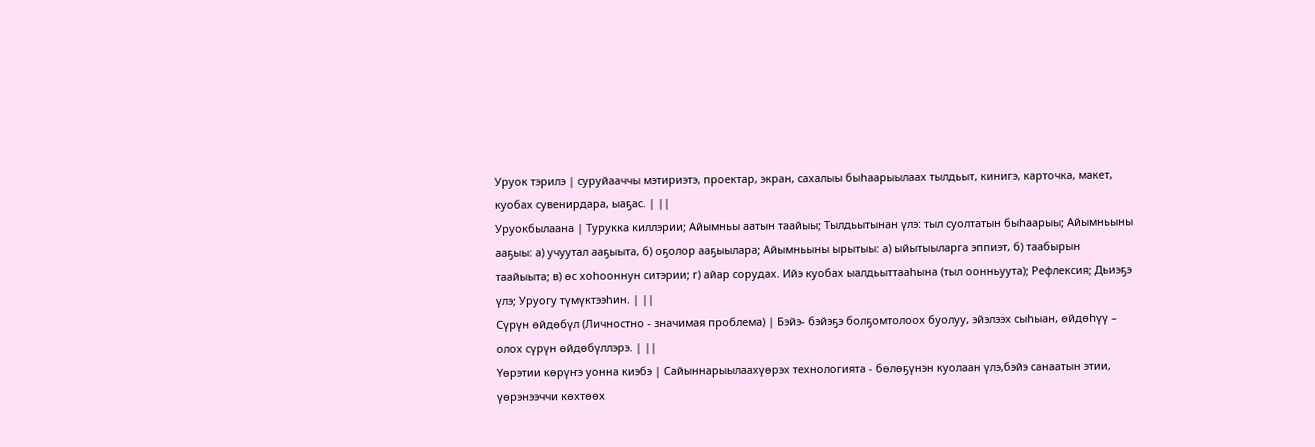Уруок тэрилэ | суруйааччы мэтириэтэ, проектар, экран, сахалыы быһаарыылаах тылдьыт, кинигэ, карточка, макет, куобах сувенирдара, ыаҕас. | ||
Уруокбылаана | Турукка киллэрии; Айымньы аатын таайыы; Тылдьытынан үлэ: тыл суолтатын быһаарыы; Айымньыны ааҕыы: а) учуутал ааҕыыта, б) оҕолор ааҕыылара; Айымньыны ырытыы: а) ыйытыыларга эппиэт, б) таабырын таайыыта; в) өс хоһооннун ситэрии; г) айар сорудах. Ийэ куобах ыалдьыттааһына (тыл оонньуута); Рефлексия; Дьиэҕэ үлэ; Уруогу түмүктээһин. | ||
Сүрүн өйдөбүл (Личностно - значимая проблема) | Бэйэ- бэйэҕэ болҕомтолоох буолуу, эйэлээх сыһыан, өйдөһүү – олох сүрүн өйдөбүллэрэ. | ||
Үөрэтии көрүҥэ уонна киэбэ | Сайыннарыылаахүөрэх технологията - бөлөҕүнэн куолаан үлэ,бэйэ санаатын этии, үөрэнээччи көхтөөх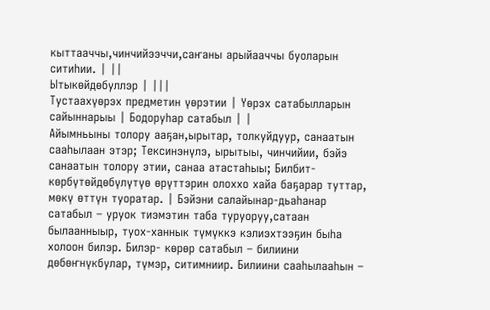кыттааччы,чинчийээччи,саҥаны арыйааччы буоларын ситиһии. | ||
Ытыкөйдөбуллэр | |||
Тустаахүөрэх предметин үөрэтии | Үөрэх сатабылларын сайыннарыы | Бодоруһар сатабыл | |
Айымньыны толору ааҕан,ырытар, толкуйдуур, санаатын сааһылаан этэр; Тексинэнүлэ, ырытыы, чинчийии, бэйэ санаатын толору этии, санаа атастаһыы; Билбит- көрбүтөйдөбүлүтүө өрүттэрин олоххо хайа баҕарар туттар, мөкү өттүн туоратар. | Бэйэни салайынар-дьаһанар сатабыл – уруок тиэмэтин таба туруоруу,сатаан былаанныыр, туох-ханнык түмүккэ кэлиэхтээҕин быһа холоон билэр. Билэр- көрөр сатабыл – билиини дөбөҥнүкбулар, түмэр, ситимниир. Билиини сааһылааһын –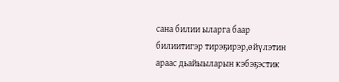сана билии ыларга баар билиитигэр тирэҕирэр,өйүлэтин араас дьайыыларын кэбэҕэстик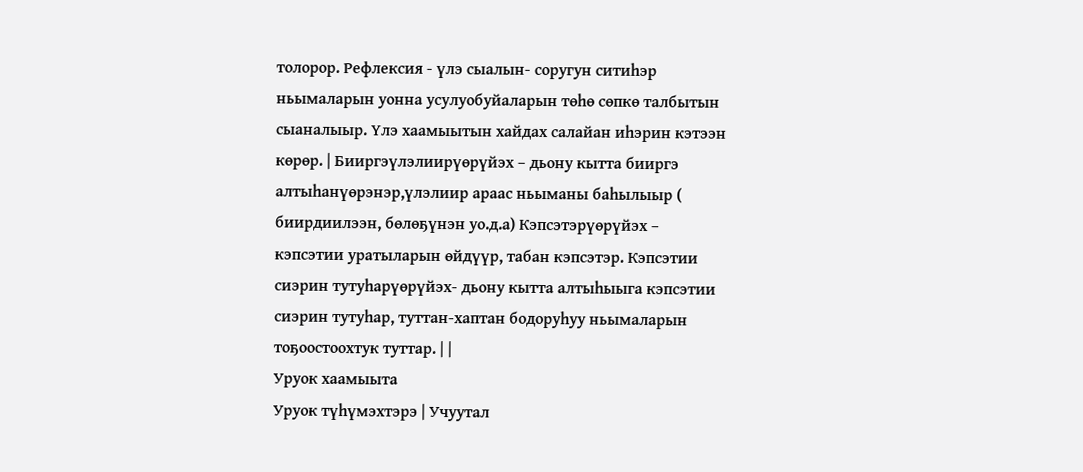толорор. Рефлексия - үлэ сыалын- соругун ситиһэр ньымаларын уонна усулуобуйаларын төһө сөпкө талбытын сыаналыыр. Үлэ хаамыытын хайдах салайан иһэрин кэтээн көрөр. | Бииргэүлэлиирүөрүйэх – дьону кытта бииргэ алтыһанүөрэнэр,үлэлиир араас ньыманы баһылыыр ( биирдиилээн, бөлөҕүнэн уо.д.а) Кэпсэтэрүөрүйэх – кэпсэтии уратыларын өйдүүр, табан кэпсэтэр. Кэпсэтии сиэрин тутуһарүөрүйэх- дьону кытта алтыһыыга кэпсэтии сиэрин тутуһар, туттан-хаптан бодоруһуу ньымаларын тоҕоостоохтук туттар. | |
Уруок хаамыыта
Уруок түhүмэхтэрэ | Учуутал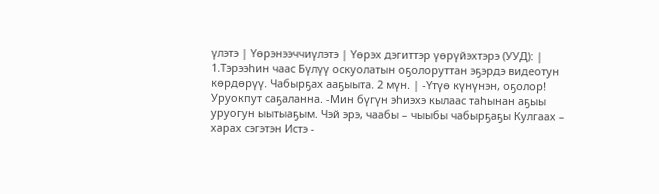үлэтэ | Үөрэнээччиүлэтэ | Yөрэх дэгиттэр үөрүйэхтэрэ (УУД): |
1.Тэрээhин чаас Бүлүү оскуолатын оҕолоруттан эҕэрдэ видеотун көрдөрүү. Чабырҕах ааҕыыта. 2 мүн. | -Үтүө күнүнэн, оҕолор! Уруокпут саҕаланна. -Мин бүгүн эһиэхэ кылаас таһынан аҕыы уруогун ыытыаҕым. Чэй эрэ, чаабы – чыыбы чабырҕаҕы Кулгаах – харах сэгэтэн Истэ -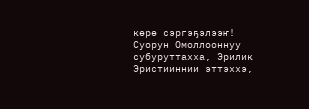көрө сэргэҕэлээҥ! Суорун Омоллооннуу субуруттахха, Эрилик Эристииннии эттэххэ,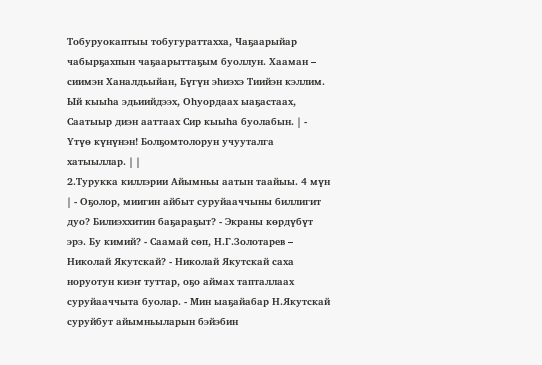Тобуруокаптыы тобугураттахха, Чаҕаарыйар чабырҕахпын чаҕаарыттаҕым буоллун. Хааман – сиимэн Ханалдьыйан, Бүгүн эһиэхэ Тиийэн кэллим. Ый кыыһа эдьиийдээх, Оһуордаах ыаҕастаах, Саатыыр диэн ааттаах Сир кыыһа буолабын. | - Үтүө күнүнэн! Болҕомтолорун учууталга хатыыллар. | |
2.Турукка киллэрии Айымньы аатын таайыы. 4 мүн | - Оҕолор, миигин айбыт суруйааччыны биллигит дуо? Билиэххитин баҕараҕыт? - Экраны көрдүбүт эрэ. Бу кимий? - Саамай сөп, Н.Г.Золотарев – Николай Якутскай? - Николай Якутскай саха норуотун киэҥ туттар, оҕо аймах тапталлаах суруйааччыта буолар. - Мин ыаҕайабар Н.Якутскай суруйбут айымньыларын бэйэбин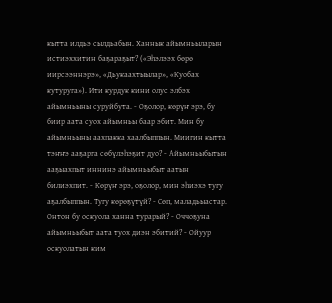кытта илдьэ сылдьабын. Ханнык айымньыларын истиэххитин баҕараҕыт? («Эһэлээх бөрө иирсээннэрэ», «Дьукаахтыылар», «Куобах кутуруга»). Ити курдук кини олус элбэх айымньыны суруйбута. - Оҕолор, көрүҥ эрэ, бу биир аата суох айымньы баар эбит. Мин бу айымньыны аахпакка хаалбыппын. Миигин кытта тэҥҥэ ааҕарга сөбүлэһэҕит дуо? - Айымньыбытын ааҕыахпыт иннинэ айымньыбыт аатын билиэхпит. - Көрүҥ эрэ, оҕолор, мин эһиэхэ тугу аҕалбыппын. Тугу көрөҕүтүй? - Сөп, маладьыастар. Онтон бу оскуола ханна турарый? - Оччоҕуна айымньыбыт аата туох диэн эбитий? - Ойуур оскуолатын ким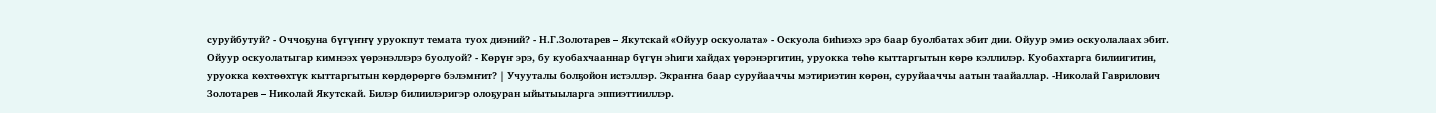суруйбутуй? - Оччоҕуна бүгүҥҥү уруокпут темата туох диэний? - Н.Г.Золотарев – Якутскай «Ойуур оскуолата» - Оскуола биһиэхэ эрэ баар буолбатах эбит дии. Ойуур эмиэ оскуолалаах эбит. Ойуур оскуолатыгар кимнээх үөрэнэллэрэ буолуой? - Көрүҥ эрэ, бу куобахчааннар бүгүн эһиги хайдах үөрэнэргитин, уруокка төһө кыттаргытын көрө кэллилэр. Куобахтарга билиигитин, уруокка көхтөөхтүк кыттаргытын көрдөрөргө бэлэмҥит? | Учууталы болҕойон истэллэр. Экраҥҥа баар суруйааччы мэтириэтин көрөн, суруйааччы аатын таайаллар. -Николай Гаврилович Золотарев – Николай Якутскай. Билэр билиилэригэр олоҕуран ыйытыыларга эппиэттииллэр.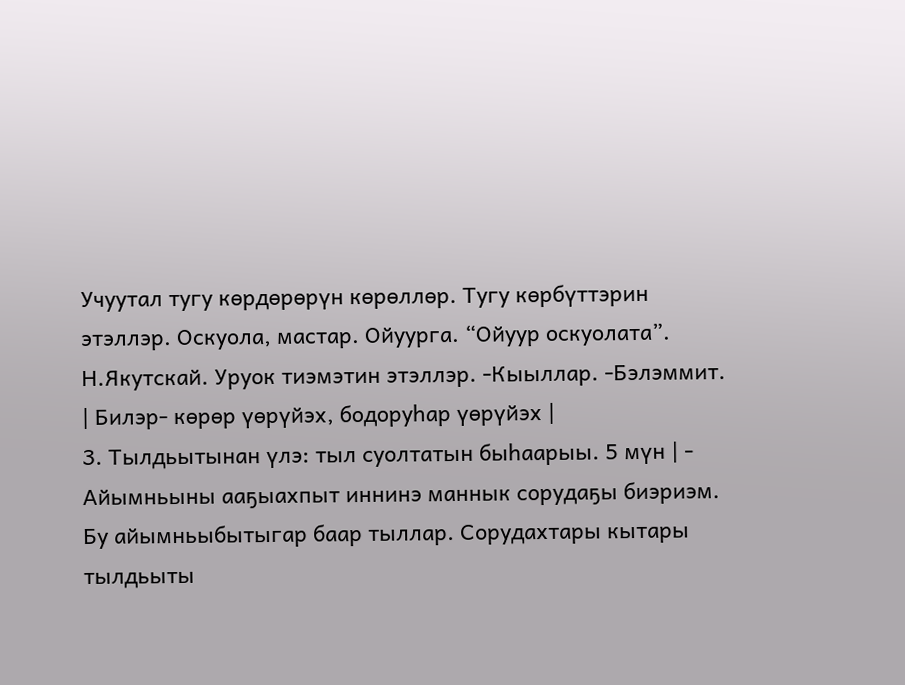Учуутал тугу көрдөрөрүн көрөллөр. Тугу көрбүттэрин этэллэр. Оскуола, мастар. Ойуурга. “Ойуур оскуолата”. Н.Якутскай. Уруок тиэмэтин этэллэр. -Кыыллар. -Бэлэммит. | Билэр- көрөр үөрүйэх, бодоруhар үөрүйэх |
3. Тылдьытынан үлэ: тыл суолтатын быһаарыы. 5 мүн | - Айымньыны ааҕыахпыт иннинэ маннык сорудаҕы биэриэм. Бу айымньыбытыгар баар тыллар. Сорудахтары кытары тылдьыты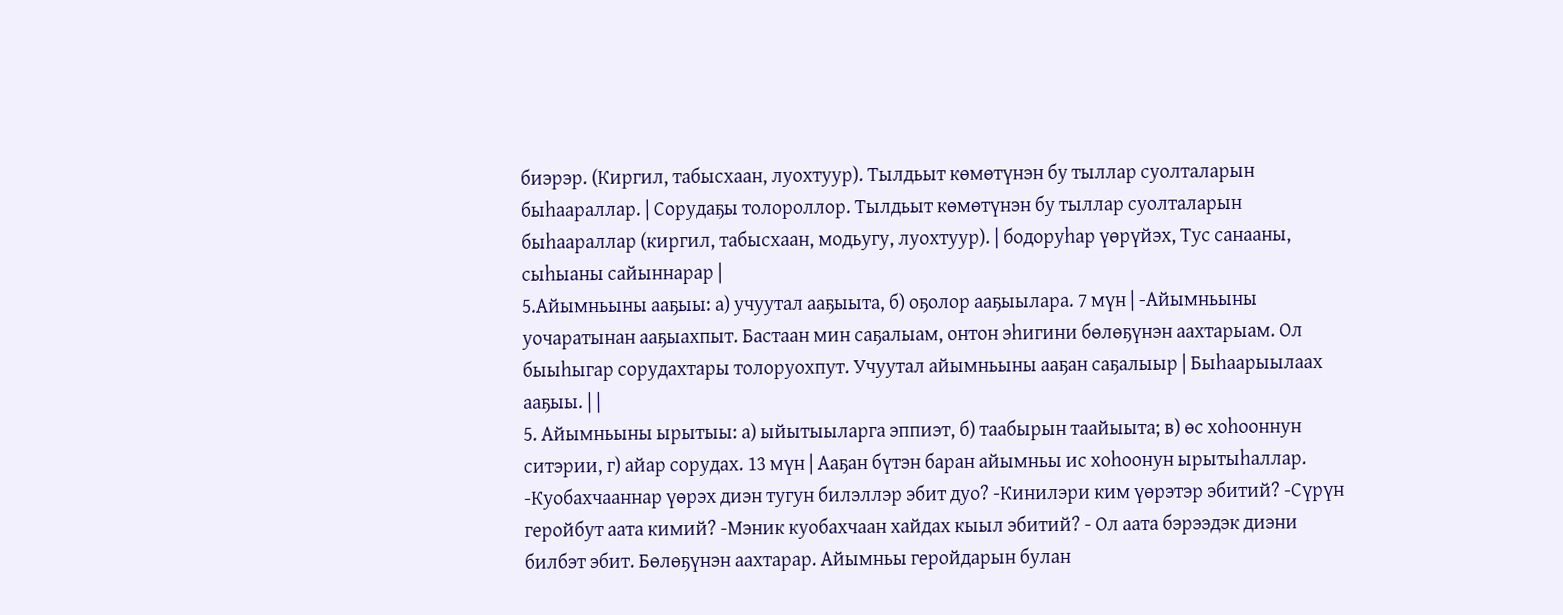биэрэр. (Киргил, табысхаан, луохтуур). Тылдьыт көмөтүнэн бу тыллар суолталарын быһаараллар. | Сорудаҕы толороллор. Тылдьыт көмөтүнэн бу тыллар суолталарын быһаараллар (киргил, табысхаан, модьугу, луохтуур). | бодоруhар үөрүйэх, Тус санааны, сыhыаны сайыннарар |
5.Айымньыны ааҕыы: а) учуутал ааҕыыта, б) оҕолор ааҕыылара. 7 мүн | -Айымньыны уочаратынан ааҕыахпыт. Бастаан мин саҕалыам, онтон эһигини бөлөҕүнэн аахтарыам. Ол быыһыгар сорудахтары толоруохпут. Учуутал айымньыны ааҕан саҕалыыр | Быhаарыылаах ааҕыы. | |
5. Айымньыны ырытыы: а) ыйытыыларга эппиэт, б) таабырын таайыыта; в) өс хоһооннун ситэрии, г) айар сорудах. 13 мүн | Ааҕан бүтэн баран айымньы ис хоһоонун ырытыһаллар. -Куобахчааннар үөрэх диэн тугун билэллэр эбит дуо? -Кинилэри ким үөрэтэр эбитий? -Сүрүн геройбут аата кимий? -Мэник куобахчаан хайдах кыыл эбитий? - Ол аата бэрээдэк диэни билбэт эбит. Бөлөҕүнэн аахтарар. Айымньы геройдарын булан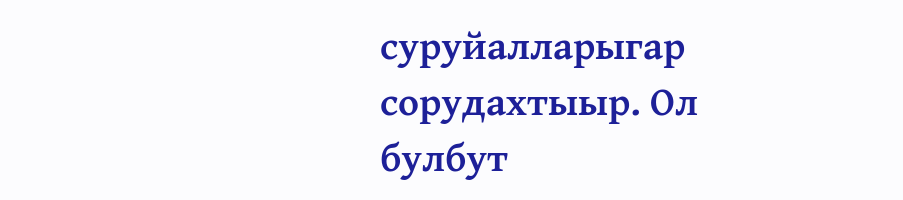суруйалларыгар сорудахтыыр. Ол булбут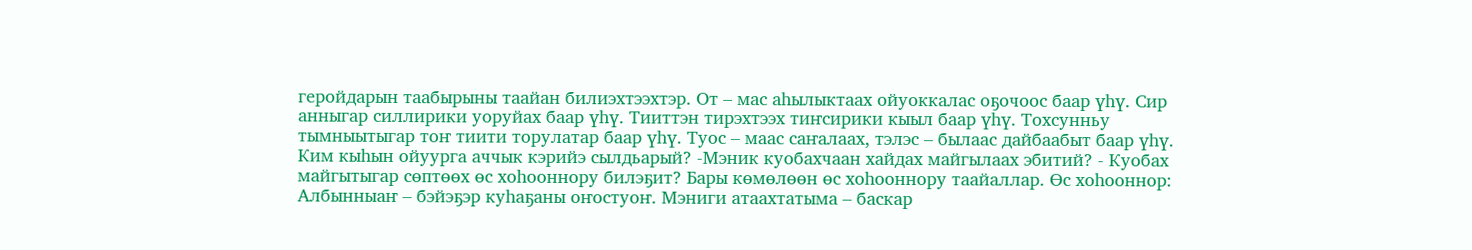геройдарын таабырыны таайан билиэхтээхтэр. От – мас аһылыктаах ойуоккалас оҕочоос баар үһү. Сир анныгар силлирики уоруйах баар үһү. Тииттэн тирэхтээх тиҥсирики кыыл баар үһү. Тохсунньу тымныытыгар тоҥ тиити торулатар баар үһү. Туос – маас саҥалаах, тэлэс – былаас дайбаабыт баар үһү. Ким кыһын ойуурга аччык кэрийэ сылдьарый? -Мэник куобахчаан хайдах майгылаах эбитий? - Куобах майгытыгар сөптөөх өс хоһооннору билэҕит? Бары көмөлөөн өс хоһооннору таайаллар. Өс хоһооннор: Албынныаҥ – бэйэҕэр куһаҕаны оҥостуоҥ. Мэниги атаахтатыма – баскар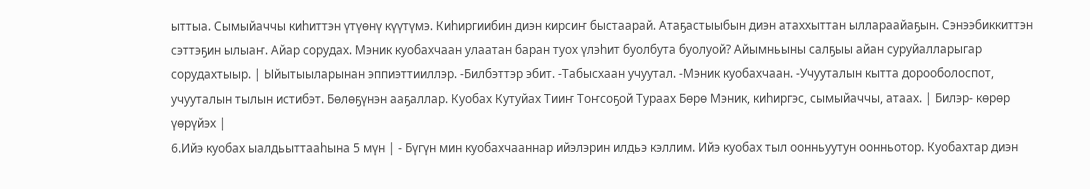ыттыа. Сымыйаччы киһиттэн үтүөнү күүтүмэ. Киһиргиибин диэн кирсиҥ быстаарай. Атаҕастыыбын диэн атаххыттан ыллараайаҕын. Сэнээбиккиттэн сэттэҕин ылыаҥ. Айар сорудах. Мэник куобахчаан улаатан баран туох үлэһит буолбута буолуой? Айымньыны салҕыы айан суруйалларыгар сорудахтыыр. | Ыйытыыларынан эппиэттииллэр. -Билбэттэр эбит. -Табысхаан учуутал. -Мэник куобахчаан. -Учууталын кытта дорооболоспот, учууталын тылын истибэт. Бөлөҕүнэн ааҕаллар. Куобах Кутуйах Тииҥ Тоҥсоҕой Тураах Бөрө Мэник, киһиргэс, сымыйаччы, атаах. | Билэр- көрөр үөрүйэх |
6.Ийэ куобах ыалдьыттааһына 5 мүн | - Бүгүн мин куобахчааннар ийэлэрин илдьэ кэллим. Ийэ куобах тыл оонньуутун оонньотор. Куобахтар диэн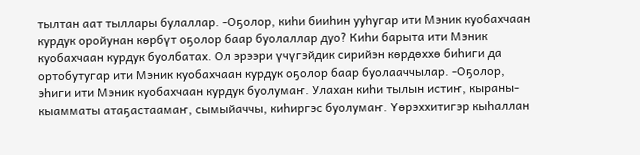тылтан аат тыллары булаллар. -Оҕолор, киһи бииһин ууһугар ити Мэник куобахчаан курдук оройунан көрбүт оҕолор баар буолаллар дуо? Киһи барыта ити Мэник куобахчаан курдук буолбатах. Ол эрээри үчүгэйдик сирийэн көрдөххө биһиги да ортобутугар ити Мэник куобахчаан курдук оҕолор баар буолааччылар. -Оҕолор, эһиги ити Мэник куобахчаан курдук буолумаҥ. Улахан киһи тылын истиҥ, кыраны-кыамматы атаҕастаамаҥ, сымыйаччы, киһиргэс буолумаҥ. Үөрэххитигэр кыһаллан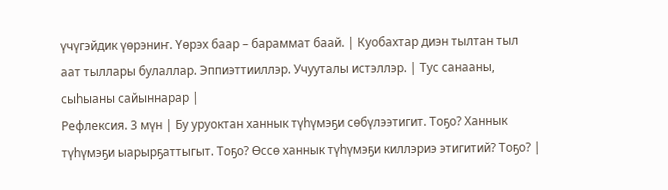үчүгэйдик үөрэниҥ. Үөрэх баар – бараммат баай. | Куобахтар диэн тылтан тыл аат тыллары булаллар. Эппиэттииллэр. Учууталы истэллэр. | Тус санааны, сыhыаны сайыннарар |
Рефлексия. 3 мүн | Бу уруоктан ханнык түһүмэҕи сөбүлээтигит. Тоҕо? Ханнык түһүмэҕи ыарырҕаттыгыт. Тоҕо? Өссө ханнык түһүмэҕи киллэриэ этигитий? Тоҕо? |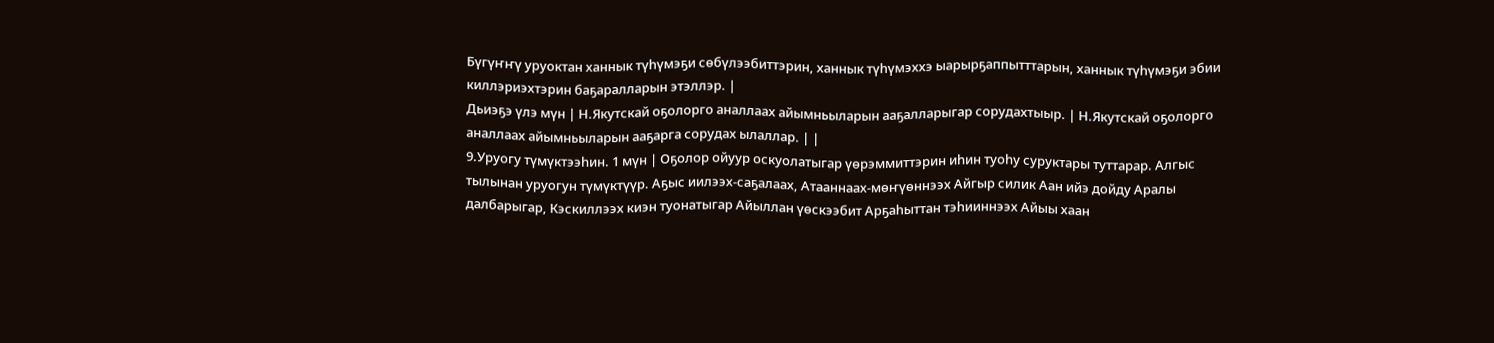Бүгүҥҥү уруоктан ханнык түһүмэҕи сөбүлээбиттэрин, ханнык түһүмэххэ ыарырҕаппытттарын, ханнык түһүмэҕи эбии киллэриэхтэрин баҕаралларын этэллэр. |
Дьиэҕэ үлэ мүн | Н.Якутскай оҕолорго аналлаах айымньыларын ааҕалларыгар сорудахтыыр. | Н.Якутскай оҕолорго аналлаах айымньыларын ааҕарга сорудах ылаллар. | |
9.Уруогу түмүктээһин. 1 мүн | Оҕолор ойуур оскуолатыгар үөрэммиттэрин иһин туоһу суруктары туттарар. Алгыс тылынан уруогун түмүктүүр. Аҕыс иилээх-саҕалаах, Атааннаах-мөҥүөннээх Айгыр силик Аан ийэ дойду Аралы далбарыгар, Кэскиллээх киэн туонатыгар Айыллан үөскээбит Арҕаһыттан тэһииннээх Айыы хаан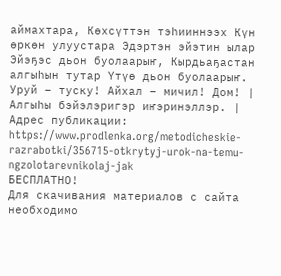аймахтара, Көхсүттэн тэһииннээх Күн өркөн улуустара Эдэртэн эйэтин ылар Эйэҕэс дьон буолаарыҥ, Кырдьаҕастан алгыһын тутар Үтүө дьон буолаарыҥ. Уруй – туску! Айхал – мичил! Дом! | Алгыһы бэйэлэригэр иҥэринэллэр. |
Адрес публикации: https://www.prodlenka.org/metodicheskie-razrabotki/356715-otkrytyj-urok-na-temu-ngzolotarevnikolaj-jak
БЕСПЛАТНО!
Для скачивания материалов с сайта необходимо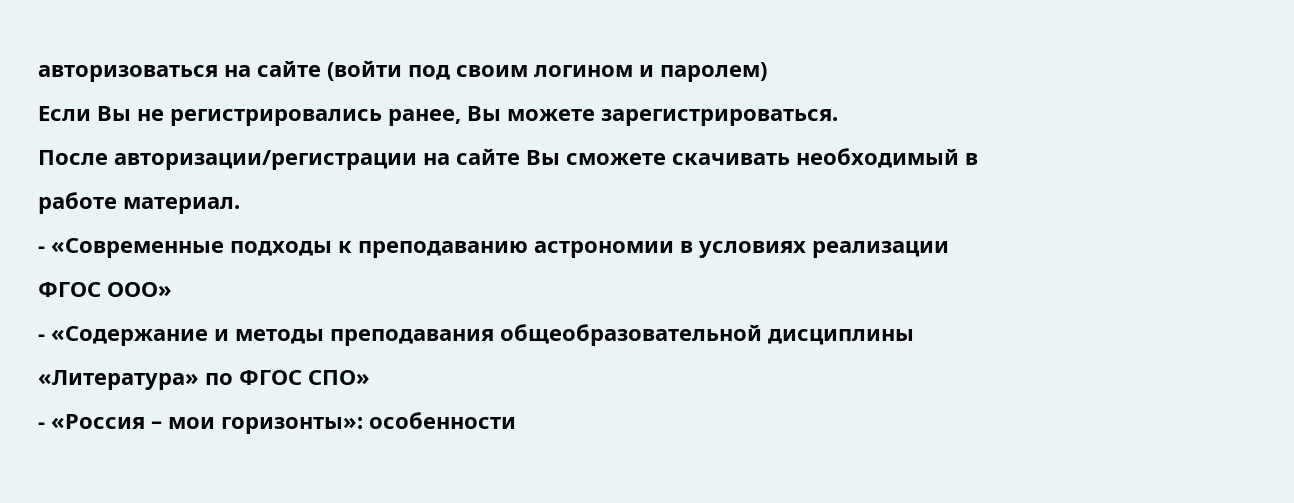авторизоваться на сайте (войти под своим логином и паролем)
Если Вы не регистрировались ранее, Вы можете зарегистрироваться.
После авторизации/регистрации на сайте Вы сможете скачивать необходимый в работе материал.
- «Современные подходы к преподаванию астрономии в условиях реализации ФГОС ООО»
- «Содержание и методы преподавания общеобразовательной дисциплины «Литература» по ФГОС СПО»
- «Россия – мои горизонты»: особенности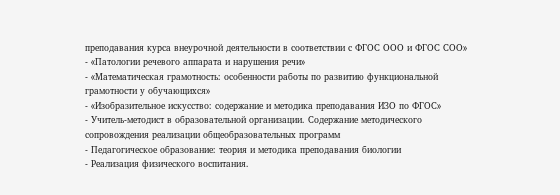преподавания курса внеурочной деятельности в соответствии с ФГОС ООО и ФГОС СОО»
- «Патологии речевого аппарата и нарушения речи»
- «Математическая грамотность: особенности работы по развитию функциональной грамотности у обучающихся»
- «Изобразительное искусство: содержание и методика преподавания ИЗО по ФГОС»
- Учитель-методист в образовательной организации. Содержание методического сопровождения реализации общеобразовательных программ
- Педагогическое образование: теория и методика преподавания биологии
- Реализация физического воспитания.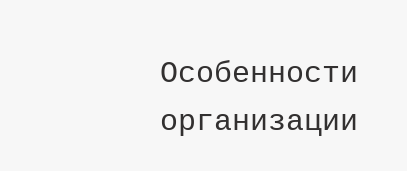Особенности организации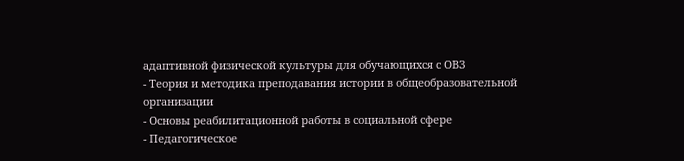адаптивной физической культуры для обучающихся с ОВЗ
- Теория и методика преподавания истории в общеобразовательной организации
- Основы реабилитационной работы в социальной сфере
- Педагогическое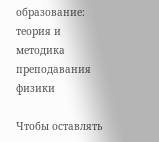образование: теория и методика преподавания физики

Чтобы оставлять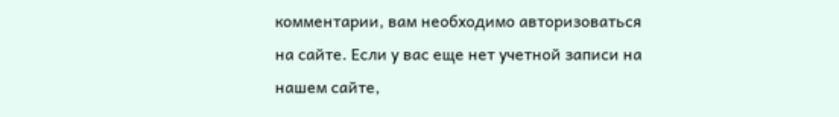комментарии, вам необходимо авторизоваться на сайте. Если у вас еще нет учетной записи на нашем сайте,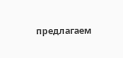предлагаем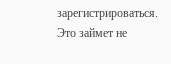зарегистрироваться. Это займет не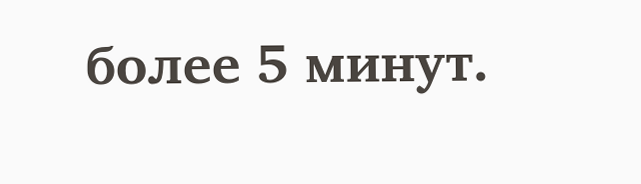более 5 минут.